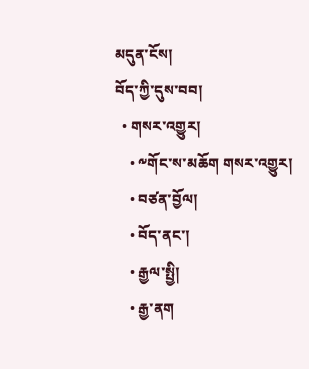མདུན་ངོས།
བོད་ཀྱི་དུས་བབ།
  • གསར་འགྱུར།
    • ༸གོང་ས་མཆོག གསར་འགྱུར།
    • བཙན་བྱོལ།
    • བོད་ནང་།
    • རྒྱལ་སྤྱི།
    • རྒྱ་ནག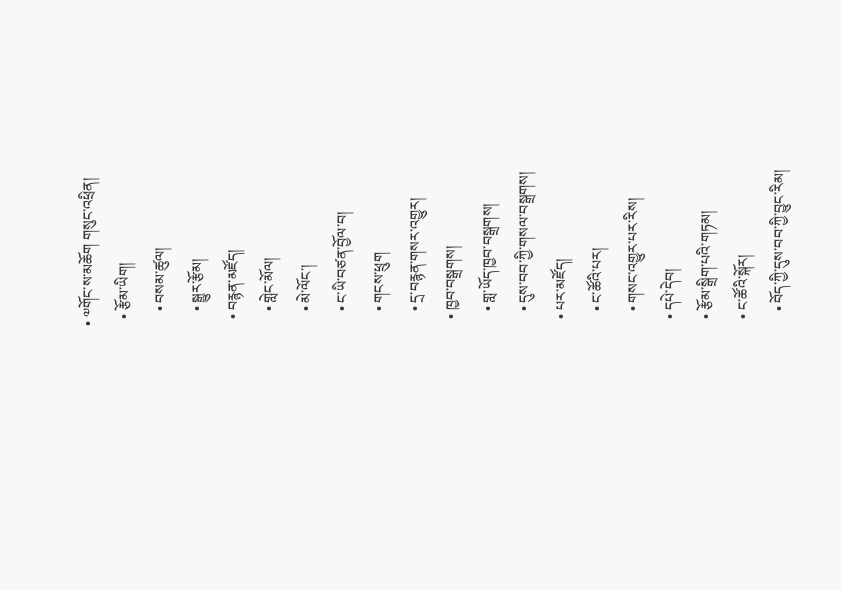• ༧གོང་ས་མཆོག གསུང་འཕྲིན།
  • རྩོམ་ཡིག།
    • བསམ་ཚུལ།
    • སྒྱུར་རྩོམ།
  • བརྙན་མཛོད།
    • གླེང་མོལ།
    • མེ་ལོང་།
    • ང་ཡི་བཙན་བྱོལ་བ།
    • གངས་ཕྲུག
    • དྲ་བརྙན་གསར་འགྱུར།
  • ཁྱབ་བསྒྲགས།
    • གླ་ཡོད་ཁྱབ་བསྒྲགས།
    • དུས་བབ་ཀྱི་གསལ་བསྒྲགས།
  • པར་མཛོད།
    • ང་ཚོའི་པར།
    • གསང་འགྱུར་པར་རིས།
  • དཔེ་དེབ།
  • རྩོམ་སྒྲིག་པའི་གཏམ།
  • ང་ཚོའི་སྐོར།
    • བོད་ཀྱི་དུས་བབ་ཀྱི་བྱུང་རིམ།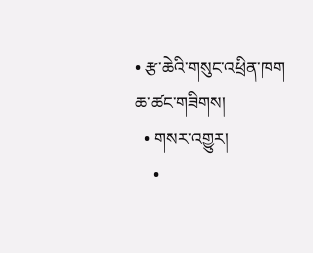• རྩ་ཆེའི་གསུང་འཕྲིན་ཁག
ཆ་ཚང་གཟིགས།
  • གསར་འགྱུར།
    •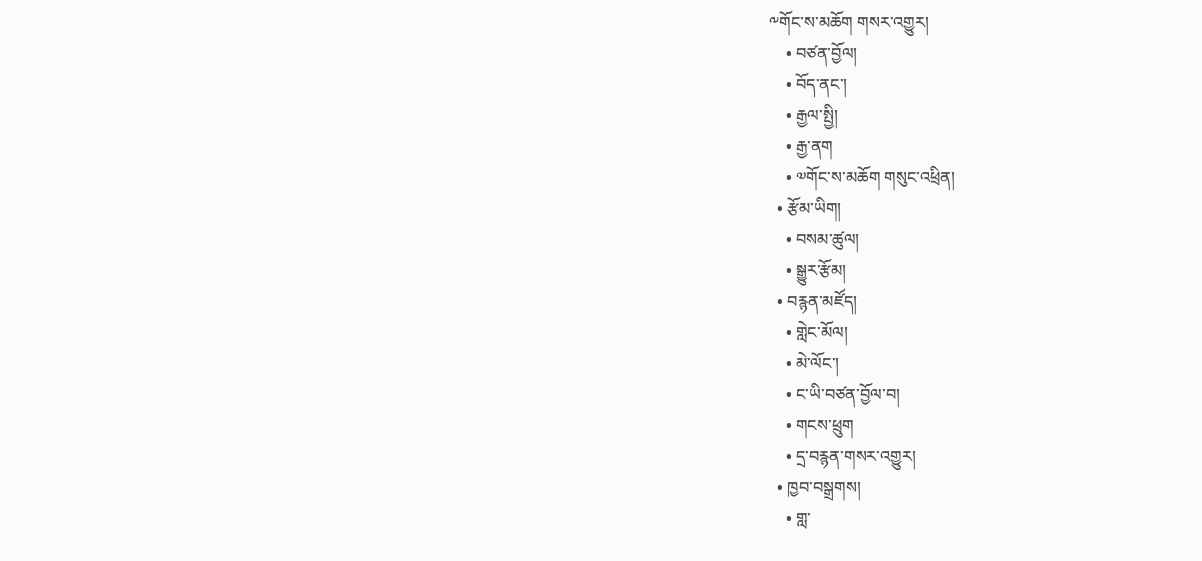༸གོང་ས་མཆོག གསར་འགྱུར།
    • བཙན་བྱོལ།
    • བོད་ནང་།
    • རྒྱལ་སྤྱི།
    • རྒྱ་ནག
    • ༧གོང་ས་མཆོག གསུང་འཕྲིན།
  • རྩོམ་ཡིག།
    • བསམ་ཚུལ།
    • སྒྱུར་རྩོམ།
  • བརྙན་མཛོད།
    • གླེང་མོལ།
    • མེ་ལོང་།
    • ང་ཡི་བཙན་བྱོལ་བ།
    • གངས་ཕྲུག
    • དྲ་བརྙན་གསར་འགྱུར།
  • ཁྱབ་བསྒྲགས།
    • གླ་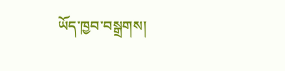ཡོད་ཁྱབ་བསྒྲགས།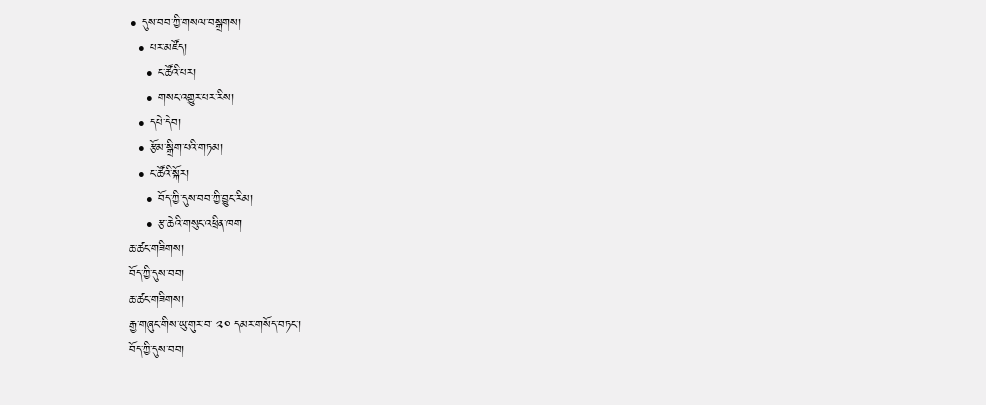• དུས་བབ་ཀྱི་གསལ་བསྒྲགས།
  • པར་མཛོད།
    • ང་ཚོའི་པར།
    • གསང་འགྱུར་པར་རིས།
  • དཔེ་དེབ།
  • རྩོམ་སྒྲིག་པའི་གཏམ།
  • ང་ཚོའི་སྐོར།
    • བོད་ཀྱི་དུས་བབ་ཀྱི་བྱུང་རིམ།
    • རྩ་ཆེའི་གསུང་འཕྲིན་ཁག
ཆ་ཚང་གཟིགས།
བོད་ཀྱི་དུས་བབ།
ཆ་ཚང་གཟིགས།
རྒྱ་གཞུང་གིས་ཡུ་གུར་བ་ ༢༠ དམར་གསོད་བཏང་།
བོད་ཀྱི་དུས་བབ།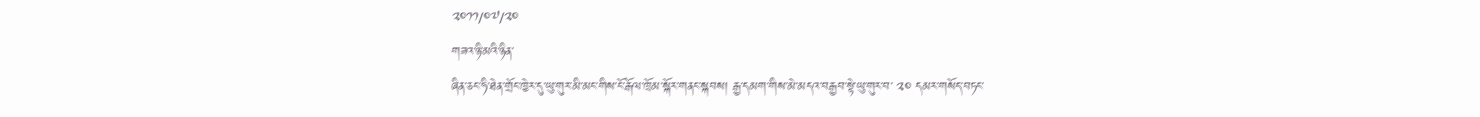༢༠༡༡/༠༧/༢༠
གཟའ་ཉི་མའི་ཉིན་
ཞིན་ཅང་ཧི་ཐེན་གྲོང་ཁྱེར་དུ་ཡུ་གུར་མི་མང་གིས་ངོ་རྒོལ་ཁྲོམ་སྐོར་གནང་སྐབས། རྒྱ་དམག་གིས་མེ་མདའ་བརྒྱབ་སྟེ་ཡུ་གུར་བ་ ༢༠ དམར་གསོད་བཏང་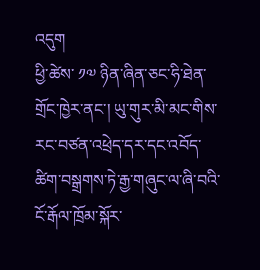འདུག
ཕྱི་ཚེས་ ༡༧ ཉིན་ཞིན་ཅང་ཧི་ཐེན་གྲོང་ཁྱེར་ནང་། ཡུ་གུར་མི་མང་གིས་རང་བཙན་འཕྲེད་དར་དང་འབོད་ཚིག་བསྒྲགས་ཏེ་རྒྱ་གཞུང་ལ་ཞི་བའི་ངོ་རྒོལ་ཁྲོམ་སྐོར་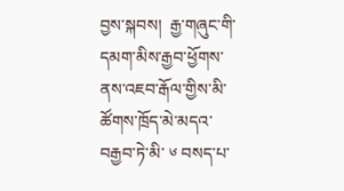བྱས་སྐབས།  རྒྱ་གཞུང་གི་དམག་མིས་རྒྱབ་ཕྱོགས་ནས་འཇབ་རྒོལ་གྱིས་མི་ཚོགས་ཁྲོད་མེ་མདའ་བརྒྱབ་ཏེ་མི་ ༦ བསད་པ་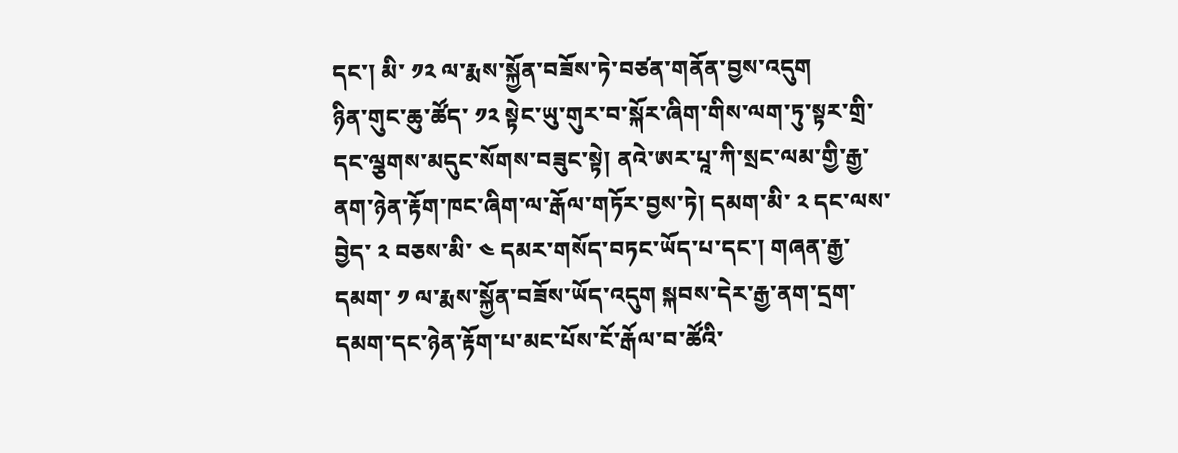དང་། མི་ ༡༢ ལ་རྨས་སྐྱོན་བཟོས་ཏེ་བཙན་གནོན་བྱས་འདུག
ཉིན་གུང་ཆུ་ཚོད་ ༡༢ སྟེང་ཡུ་གུར་བ་སྐོར་ཞིག་གིས་ལག་ཏུ་སྟར་གྲི་དང་ལྕགས་མདུང་སོགས་བཟུང་སྟེ། ནའེ་ཨར་པཱ་ཀི་སྲང་ལམ་གྱི་རྒྱ་ནག་ཉེན་རྟོག་ཁང་ཞིག་ལ་རྒོལ་གཏོར་བྱས་ཏེ། དམག་མི་ ༢ དང་ལས་བྱེད་ ༢ བཅས་མི་ ༤ དམར་གསོད་བཏང་ཡོད་པ་དང་། གཞན་རྒྱ་དམག་ ༡ ལ་རྨས་སྐྱོན་བཟོས་ཡོད་འདུག སྐབས་དེར་རྒྱ་ནག་དྲག་དམག་དང་ཉེན་རྟོག་པ་མང་པོས་ངོ་རྒོལ་བ་ཚོའི་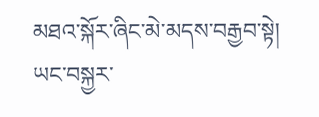མཐའ་སྐོར་ཞིང་མེ་མདས་བརྒྱབ་སྟེ།  ཡང་བསྐྱར་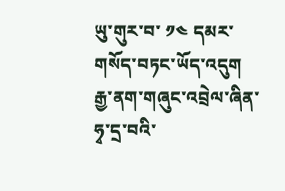ཡུ་གུར་བ་ ༡༤ དམར་གསོད་བཏང་ཡོད་འདུག
རྒྱ་ནག་གཞུང་འབྲེལ་ཞིན་ཧྭ་དྲ་བའི་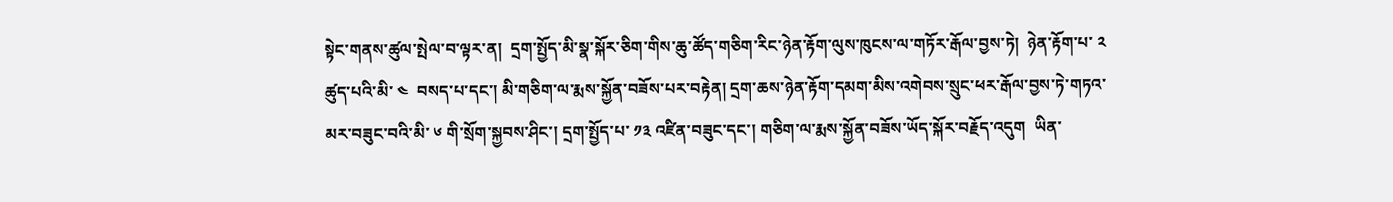སྟེང་གནས་ཚུལ་སྤེལ་བ་ལྟར་ན།  དྲག་སྤྱོད་མི་སྣ་སྐོར་ཅིག་གིས་ཆུ་ཚོད་གཅིག་རིང་ཉེན་རྟོག་ལུས་ཁུངས་ལ་གཏོར་རྒོལ་བྱས་ཏེ།  ཉེན་རྟོག་པ་ ༢ ཚུད་པའི་མི་ ༤  བསད་པ་དང་། མི་གཅིག་ལ་རྨས་སྐྱོན་བཟོས་པར་བརྟེན། དྲག་ཆས་ཉེན་རྟོག་དམག་མིས་འགེབས་སྲུང་ཕར་རྒོལ་བྱས་ཏེ་གཏའ་མར་བཟུང་བའི་མི་ ༦ གི་སྲོག་སྐྱབས་ཤིང་། དྲག་སྤྱོད་པ་ ༡༣ འཛིན་བཟུང་དང་། གཅིག་ལ་རྨས་སྐྱོན་བཟོས་ཡོད་སྐོར་བརྗོད་འདུག  ཡིན་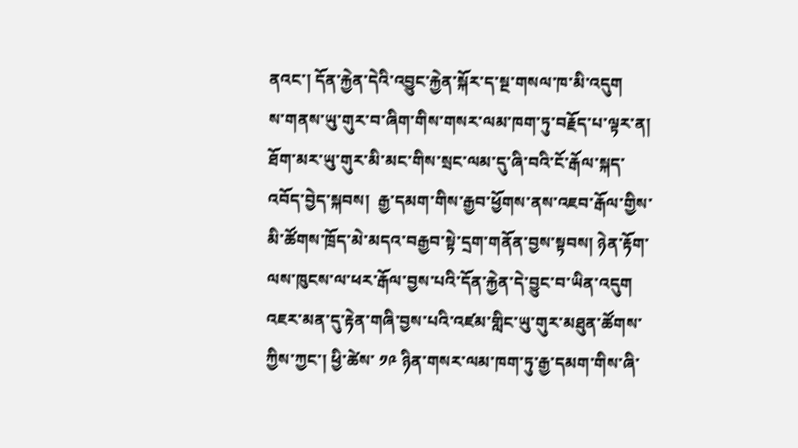ནའང་། དོན་རྐྱེན་དེའི་འབྱུང་རྐྱེན་སྐོར་ད་སྔ་གསལ་ཁ་མི་འདུག
ས་གནས་ཡུ་གུར་བ་ཞིག་གིས་གསར་ལམ་ཁག་ཏུ་བརྗོད་པ་ལྟར་ན། ཐོག་མར་ཡུ་གུར་མི་མང་གིས་སྲང་ལམ་དུ་ཞི་བའི་ངོ་རྒོལ་སྐད་འབོད་བྱེད་སྐབས།  རྒྱ་དམག་གིས་རྒྱབ་ཕྱོགས་ནས་འཇབ་རྒོལ་གྱིས་མི་ཚོགས་ཁྲོད་མེ་མདའ་བརྒྱབ་སྟེ་དྲག་གནོན་བྱས་སྟབས། ཉེན་རྟོག་ལས་ཁུངས་ལ་ཕར་རྒོལ་བྱས་པའི་དོན་རྐྱེན་དེ་བྱུང་བ་ཡིན་འདུག འཇར་མན་དུ་རྟེན་གཞི་བྱས་པའི་འཛམ་གླིང་ཡུ་གུར་མཐུན་ཚོགས་ཀྱིས་ཀྱང་། ཕྱི་ཚེས་ ༡༩ ཉིན་གསར་ལམ་ཁག་ཏུ་རྒྱ་དམག་གིས་ཞི་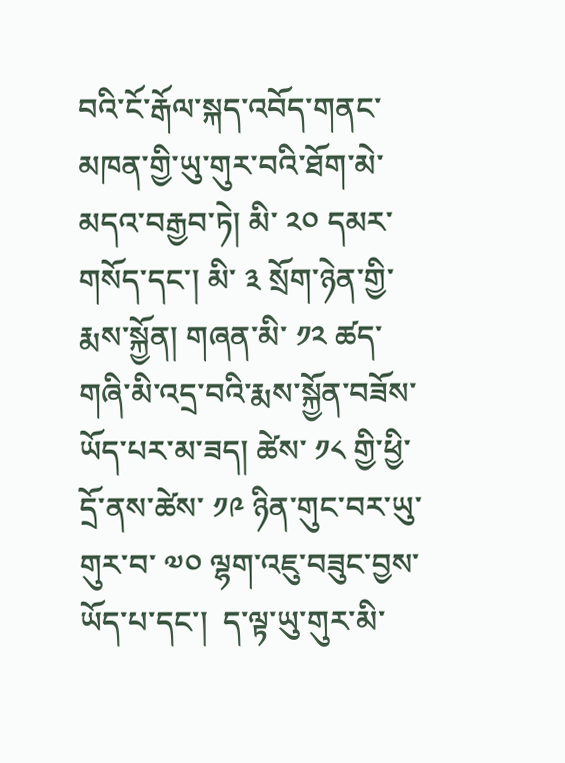བའི་ངོ་རྒོལ་སྐད་འབོད་གནང་མཁན་གྱི་ཡུ་གུར་བའི་ཐོག་མེ་མདའ་བརྒྱབ་ཏེ། མི་ ༢༠ དམར་གསོད་དང་། མི་ ༣ སྲོག་ཉེན་གྱི་རྨས་སྐྱོན། གཞན་མི་ ༡༢ ཚད་གཞི་མི་འདྲ་བའི་རྨས་སྐྱོན་བཟོས་ཡོད་པར་མ་ཟད། ཚེས་ ༡༨ གྱི་ཕྱི་དྲོ་ནས་ཚེས་ ༡༩ ཉིན་གུང་བར་ཡུ་གུར་བ་ ༧༠ ལྷག་འཇུ་བཟུང་བྱས་ཡོད་པ་དང་།  ད་ལྟ་ཡུ་གུར་མི་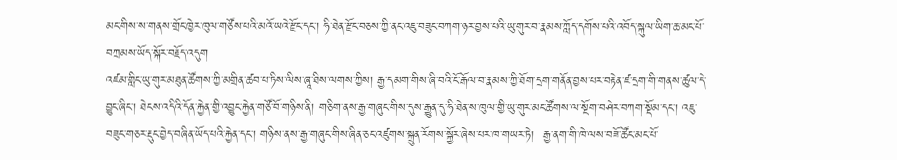མང་གིས་ས་གནས་གྲོང་ཁྱེར་ཁུལ་གཙོས་པའི་མའོ་ཡའེ་རྫོང་དང་། ཧི་ཐེན་རྫོང་བཅས་ཀྱི་ནང་འཇུ་བཟུང་བཀག་ཉར་བྱས་པའི་ཡུ་གུར་བ་རྣམས་ཀློད་དགོས་པའི་འབོད་སྐུལ་ཡིག་ཆ་མང་པོ་བཀྲམས་ཡོད་སྐོར་བརྗོད་འདུག
འཛམ་གླིང་ཡུ་གུར་མཐུན་ཚོགས་ཀྱི་མགྲིན་ཚབ་པ་ཏིས་ལིས་ཞཱ་ཐིས་ལགས་ཀྱིས། རྒྱ་དམག་གིས་ཞི་བའི་ངོ་རྒོལ་བ་རྣམས་ཀྱི་ཐོག་དྲག་གནོན་བྱས་པར་བརྟེན་ཛ་དྲག་གི་གནས་ཚུལ་དེ་བྱུང་ཞིང་། ཐེངས་འདིའི་དོན་རྐྱེན་གྱི་འབྱུང་རྐྱེན་གཙོ་བོ་གཉིས་ནི། གཅིག་ནས་རྒྱ་གཞུང་གིས་དུས་རྒྱུན་དུ་ཧི་ཐེན་ས་ཁུལ་གྱི་ཡུ་གུར་མང་ཚོགས་ལ་སྔོག་བཤེར་བཀག་སྡོམ་དང་། འཇུ་བཟུང་གཅར་རྡུང་བྱེད་བཞིན་ཡོད་པའི་རྐྱེན་དང་། གཉིས་ནས་རྒྱ་གཞུང་གིས་ཞིན་ཅང་འཛུགས་སྐྲུན་རོགས་སྐྱོར་ཞེས་པར་ཁ་གཡར་ཏེ།  རྒྱ་ནག་གི་ཁེ་ལས་བཟོ་ཚོང་མང་པོ་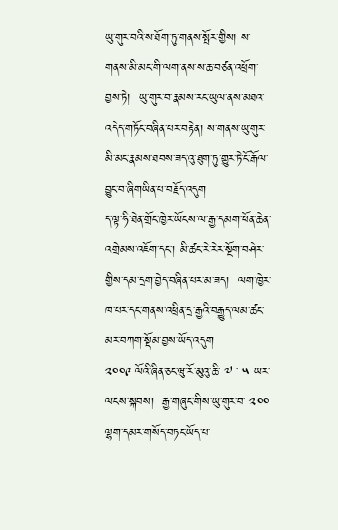ཡུ་གུར་བའི་ས་ཐོག་ཏུ་གནས་སྤོར་གྱིས། ས་གནས་མི་མང་གི་ལག་ནས་ས་ཆ་བཙན་འཕྲོག་བྱས་ཏེ།  ཡུ་གུར་བ་རྣམས་རང་ཡུལ་ནས་མཐའ་འདེད་གཏོང་བཞིན་པར་བརྟེན། ས་གནས་ཡུ་གུར་མི་མང་རྣམས་ཐབས་ཟད་འུ་ཐུག་ཏུ་གྱུར་ཏེ་ངོ་རྒོལ་བྱུང་བ་ཞིགཡིན་པ་བརྗོད་འདུག
ད་ལྟ་ཧི་ཐེན་གྲོང་ཁྱེར་ཡོངས་ལ་རྒྱ་དམག་ཕོན་ཆེན་འགྲེམས་འཇོག་དང་། མི་ཚང་རེ་རེར་སྔོག་བཤེར་གྱིས་དམ་དྲག་བྱེད་བཞིན་པར་མ་ཟད།  ལག་ཁྱེར་ཁ་པར་དང་གནས་འཕྲིན་དྲ་རྒྱའི་བརྒྱུད་ལམ་ཚང་མར་བཀག་སྡོམ་བྱས་ཡོད་འདུག
༢༠༠༩ ལོའི་ཞིན་ཅང་ཝུ་རོ་མུའུ་ཆི་ ༧ ་ ༥ ཡར་ལངས་སྐབས།  རྒྱ་གཞུང་གིས་ཡུ་གུར་བ་ ༢༠༠ ལྷག་དམར་གསོད་བཏང་ཡོད་པ་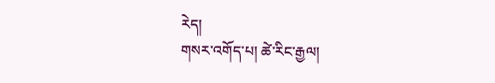རེད།
གསར་འགོད་པ། ཚེ་རིང་རྒྱལ།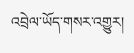འབྲེལ་ཡོད་གསར་འགྱུར།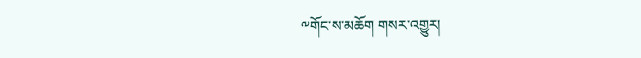༸གོང་ས་མཆོག གསར་འགྱུར།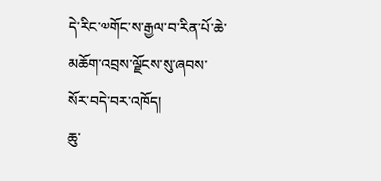དེ་རིང་༧གོང་ས་རྒྱལ་བ་རིན་པོ་ཆེ་མཆོག་འབྲས་ལྗོངས་སུ་ཞབས་སོར་བདེ་བར་འཁོད།
ཆུ་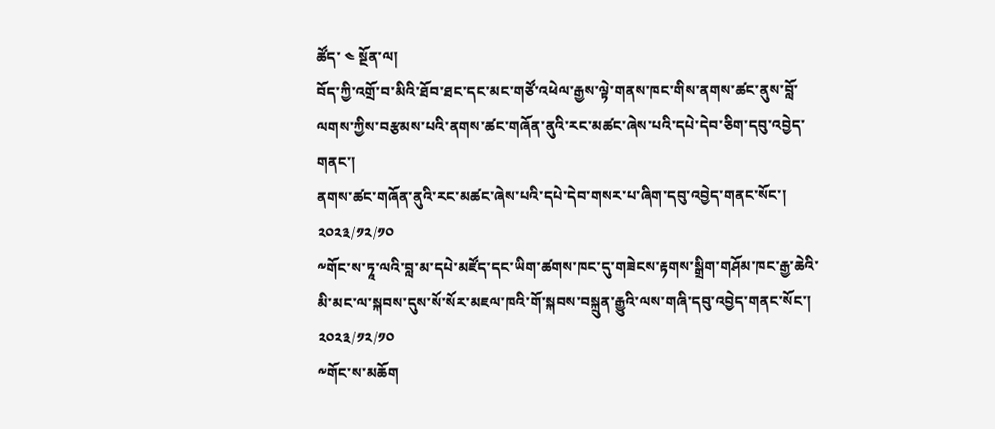ཚོད་ ༤ སྔོན་ལ།
བོད་ཀྱི་འགྲོ་བ་མིའི་ཐོབ་ཐང་དང་མང་གཙོ་འཕེལ་རྒྱས་ལྟེ་གནས་ཁང་གིས་ནགས་ཚང་ནུས་བློ་ལགས་ཀྱིས་བརྩམས་པའི་ནགས་ཚང་གཞོན་ནུའི་རང་མཚང་ཞེས་པའི་དཔེ་དེབ་ཅིག་དབུ་འབྱེད་གནང་།
ནགས་ཚང་གཞོན་ནུའི་རང་མཚང་ཞེས་པའི་དཔེ་དེབ་གསར་པ་ཞིག་དབུ་འབྱེད་གནང་སོང་།
༢༠༢༣/༡༢/༡༠
༸གོང་ས་ཏཱ་ལའི་བླ་མ་དཔེ་མཛོད་དང་ཡིག་ཚགས་ཁང་དུ་གཟེངས་རྟགས་སྒྲིག་གཤོམ་ཁང་རྒྱ་ཆེའི་མི་མང་ལ་སྐབས་དུས་སོ་སོར་མཇལ་ཁའི་གོ་སྐབས་བསྐྲུན་རྒྱུའི་ལས་གཞི་དབུ་འབྱེད་གནང་སོང་།
༢༠༢༣/༡༢/༡༠
༸གོང་ས་མཆོག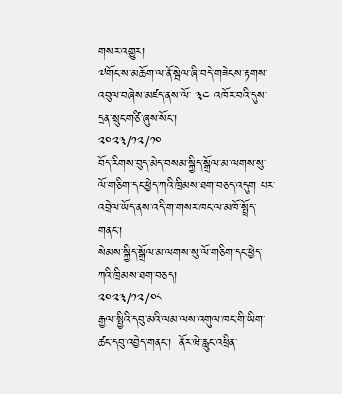གསར་འགྱུར།
༧གོང་ས་མཆོག་ལ་ནོ་སྦེལ་ཞི་བདེ་གཟེངས་རྟགས་འབུལ་བཞེས་མཛད་ནས་ལོ་ ༣༤ འཁོར་བའི་དུས་དྲན་སྲུང་གཙི་ཞུས་སོང་།
༢༠༢༣/༡༢/༡༠
བོད་རིགས་བུད་མེད་བསམ་སྐྱིད་སྒྲོལ་མ་ལགས་སུ་ལོ་གཅིག་དང་ཕྱེད་ཀའི་ཁྲིམས་ཐག་བཅད་འདུག པར་འབྲེལ་ཡོད་ནས་འདི་ག་གསར་ཁང་ལ་མཁོ་སྤྲོད་གནང་།
སེམས་སྐྱིད་སྒྲོལ་མ་ལགས་སུ་ལོ་གཅིག་དང་ཕྱེད་ཀའི་ཁྲིམས་ཐག་བཅད།
༢༠༢༣/༡༢/༠༨
རྒྱལ་སྤྱིའི་དབུ་མའི་ལམ་ལས་འགུལ་ཁང་གི་ཡིག་ཚང་དབུ་འབྱེད་གནང་།  ནོར་ཝེ་རླུང་འཕྲིན་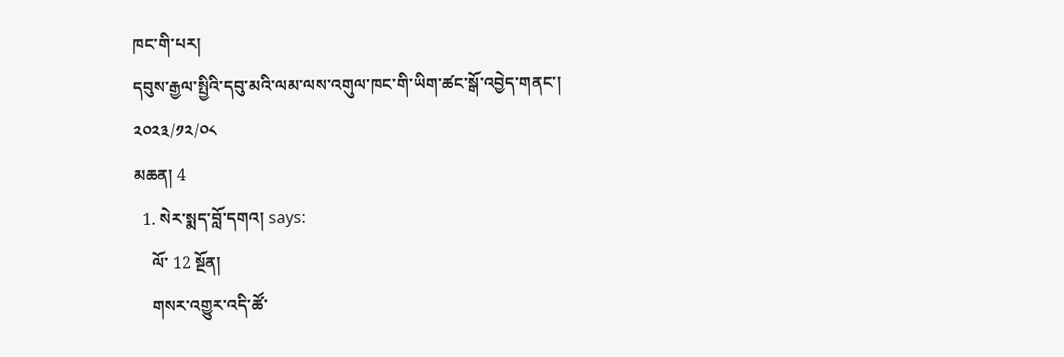ཁང་གི་པར།
དབུས་རྒྱལ་སྤྱིའི་དབུ་མའི་ལམ་ལས་འགུལ་ཁང་གི་ཡིག་ཚང་སྒོ་འབྱེད་གནང་།
༢༠༢༣/༡༢/༠༨
མཆན། 4
  1. སེར་སྨད་བློ་དགའ། says:
    ལོ་ 12 སྔོན།
    གསར་འགྱུར་འདི་ཚོ་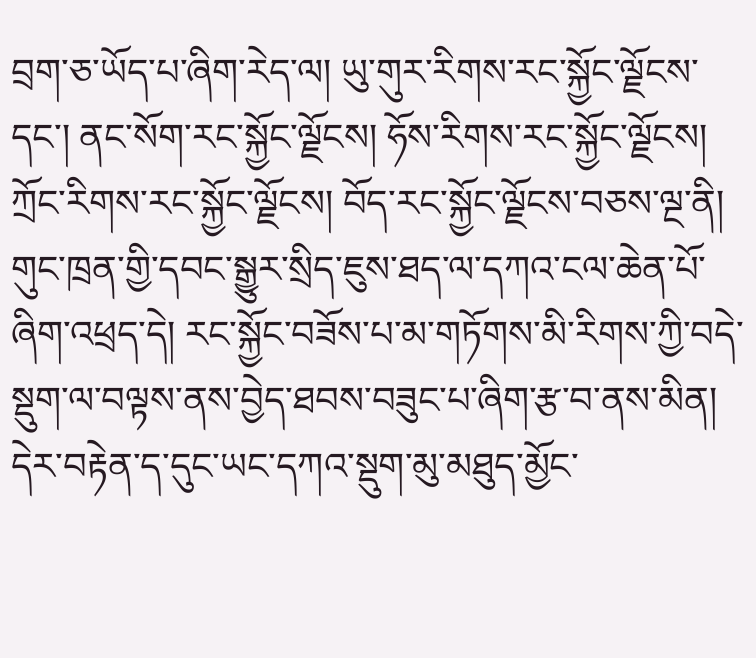བྲག་ཅ་ཡོད་པ་ཞིག་རེད་ལ། ཡུ་གུར་རིགས་རང་སྐྱོང་ལྗོངས་དང་། ནང་སོག་རང་སྐྱོང་ལྗོངས། ཧོས་རིགས་རང་སྐྱོང་ལྗོངས། ཀྲོང་རིགས་རང་སྐྱོང་ལྗོངས། བོད་རང་སྐྱོང་ལྗོངས་བཅས་ལྔ་ནི། གུང་ཁྲན་གྱི་དབང་སྒྱུར་སྲིད་ཇུས་ཐད་ལ་དཀའ་ངལ་ཆེན་པོ་ཞིག་འཕྲད་དེ། རང་སྐྱོང་བཟོས་པ་མ་གཏོགས་མི་རིགས་ཀྱི་བདེ་སྡུག་ལ་བལྟས་ནས་བྱེད་ཐབས་བཟུང་པ་ཞིག་རྩ་བ་ནས་མིན། དེར་བརྟེན་ད་དུང་ཡང་དཀའ་སྡུག་མུ་མཐུད་མྱོང་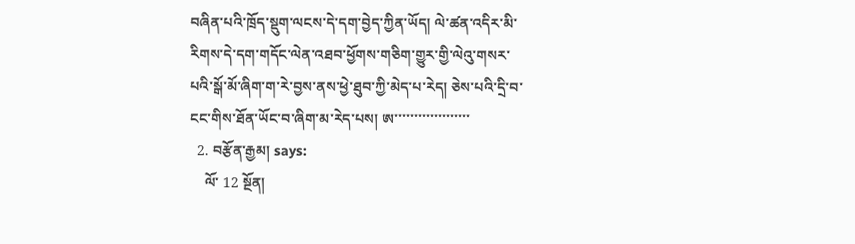བཞིན་པའི་ཁྲོད་སྡུག་ལངས་དེ་དག་བྱེད་ཀྱིན་ཡོད། ལེ་ཚན་འདིར་མི་རིགས་དེ་དག་གདོང་ལེན་འཐབ་ཕྱོགས་གཅིག་གྱུར་གྱི་ལེའུ་གསར་པའི་སྒོ་མོ་ཞིག་ག་རེ་བྱས་ནས་ཕྱེ་ཐུབ་ཀྱི་མེད་པ་རེད། ཅེས་པའི་དྲི་བ་ངང་གིས་ཐོན་ཡོང་བ་ཞིག་མ་རེད་པས། ཨ་་་་་་་་་་་་་་་་་་་
  2. བརྩོན་རྒྱམ། says:
    ལོ་ 12 སྔོན།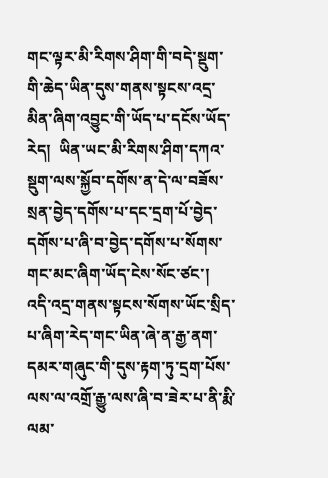གང་ལྟར་མི་རིགས་ཤིག་གི་བདེ་སྡུག་གི་ཆེད་ཡིན་དུས་གནས་སྟངས་འདྲ་མིན་ཞིག་འབྱུང་གི་ཡོད་པ་དངོས་ཡོད་རེད།  ཡིན་ཡང་མི་རིགས་ཤིག་དཀའ་སྡུག་ལས་སྐྱོབ་དགོས་ན་དེ་ལ་བཟོས་སྲན་བྱེད་དགོས་པ་དང་དྲག་པོ་བྱེད་དགོས་པ་ཞི་བ་བྱེད་དགོས་པ་སོགས་གང་མང་ཞིག་ཡོད་ངེས་སོང་ཙང་།  འདི་འདྲ་གནས་སྟངས་སོགས་ཡོང་སྲིད་པ་ཞིག་རེད་གང་ཡིན་ཞེ་ན་རྒྱ་ནག་དམར་གཞུང་གི་དུས་རྟག་ཏུ་དྲག་པོས་ལས་ལ་འགྲོ་རྒྱུ་ལས་ཞི་བ་ཟེར་པ་ནི་རྨི་ལམ་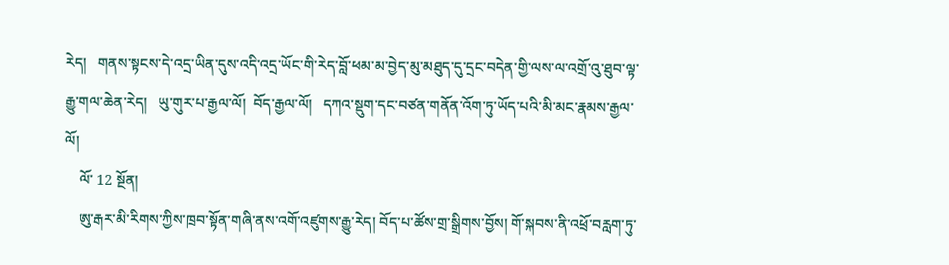རེད།   གནས་སྟངས་དེ་འདྲ་ཡིན་དུས་འདི་འདྲ་ཡོང་གི་རེད་བློ་ཕམ་མ་བྱེད་མུ་མཐུད་དུ་དྲང་བདེན་གྱི་ལས་ལ་འགྲོ་འུ་ཐུབ་ལྟ་རྒྱུ་གལ་ཆེན་རེད།   ཡུ་གུར་པ་རྒྱལ་ལོ།  བོད་རྒྱལ་ལོ།   དཀའ་སྡུག་དང་བཙན་གནོན་འོག་ཏུ་ཡོད་པའི་མི་མང་རྣམས་རྒྱལ་ལོ།
    ལོ་ 12 སྔོན།
    ཨུ་རྒར་མི་རིགས་ཀྱིས་ཁྲབ་སྟོན་གཞི་ནས་འགོ་འཛུགས་རྒྱུ་རེད། བོད་པ་ཚོས་གྲ་སྒྲིགས་བྱོས། གོ་སྐབས་ནི་འཕྲོ་བརླག་ཏུ་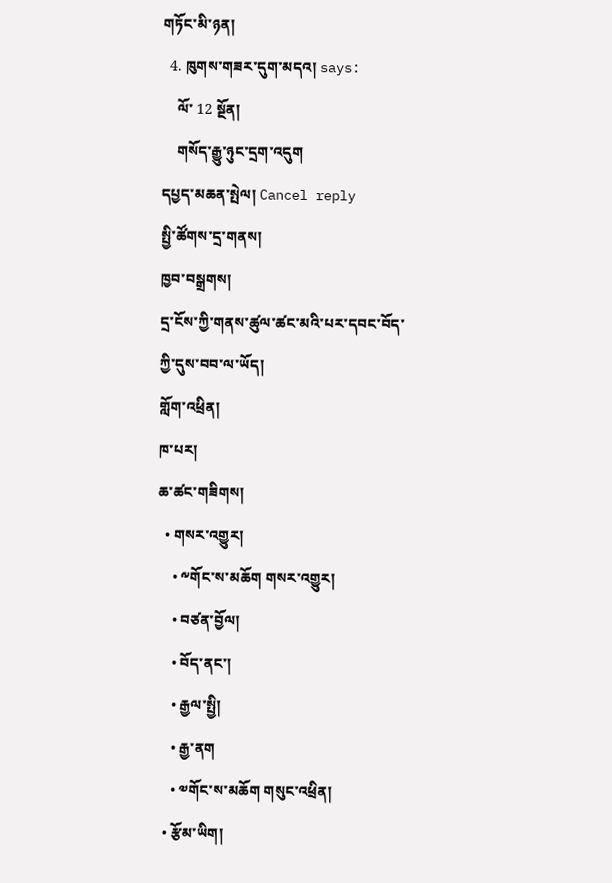གཏོང་མི་ཉན།
  4. ཁུགས་གཟར་དུག་མདའ། says:
    ལོ་ 12 སྔོན།
    གསོད་རྒྱུ་ཉུང་དྲག་འདུག
དཔྱད་མཆན་སྤེལ། Cancel reply
སྤྱི་ཚོགས་དྲ་གནས།
ཁྱབ་བསྒྲགས།
དྲ་ངོས་ཀྱི་གནས་ཚུལ་ཚང་མའི་པར་དབང་བོད་ཀྱི་དུས་བབ་ལ་ཡོད།
གློག་འཕྲིན།
ཁ་པར།
ཆ་ཚང་གཟིགས།
  • གསར་འགྱུར།
    • ༸གོང་ས་མཆོག གསར་འགྱུར།
    • བཙན་བྱོལ།
    • བོད་ནང་།
    • རྒྱལ་སྤྱི།
    • རྒྱ་ནག
    • ༧གོང་ས་མཆོག གསུང་འཕྲིན།
  • རྩོམ་ཡིག།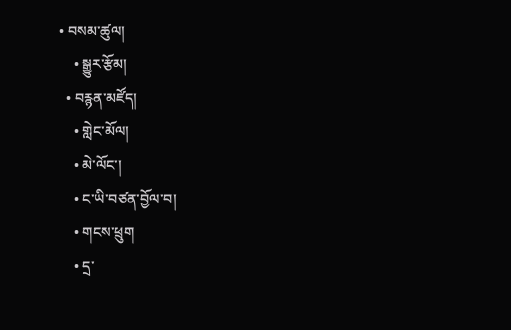• བསམ་ཚུལ།
    • སྒྱུར་རྩོམ།
  • བརྙན་མཛོད།
    • གླེང་མོལ།
    • མེ་ལོང་།
    • ང་ཡི་བཙན་བྱོལ་བ།
    • གངས་ཕྲུག
    • དྲ་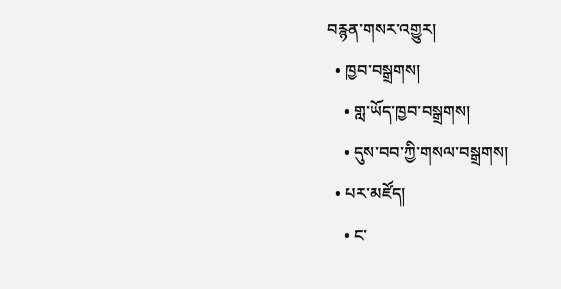བརྙན་གསར་འགྱུར།
  • ཁྱབ་བསྒྲགས།
    • གླ་ཡོད་ཁྱབ་བསྒྲགས།
    • དུས་བབ་ཀྱི་གསལ་བསྒྲགས།
  • པར་མཛོད།
    • ང་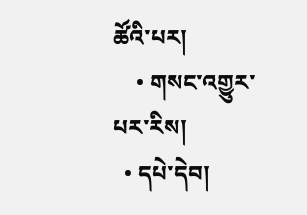ཚོའི་པར།
    • གསང་འགྱུར་པར་རིས།
  • དཔེ་དེབ།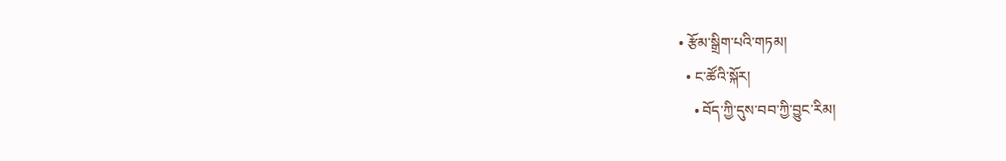• རྩོམ་སྒྲིག་པའི་གཏམ།
  • ང་ཚོའི་སྐོར།
    • བོད་ཀྱི་དུས་བབ་ཀྱི་བྱུང་རིམ།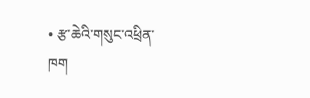• རྩ་ཆེའི་གསུང་འཕྲིན་ཁག